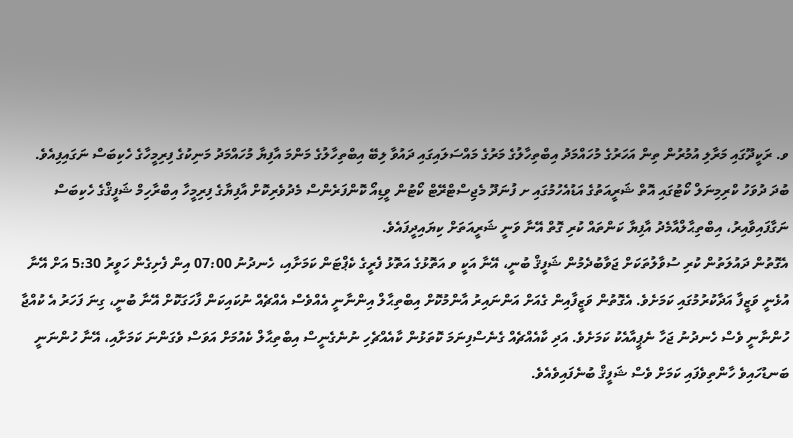ވ. ރަކީދޫގައި މަރާލި އުމުރުން ތިން އަހަރުގެ މުހައްމަދު އިބްތިހާލުގެ މަރުގެ މައްސަލައިގައި ދައުވާ ލިބޭ އިބްތިހާލުގެ މަންމަ އާފިޔާ މުހައްމަދު މަނިކުގެ ފިރިމީހާގެ ހެކިބަސް ނަގައިފިއެވެ.
ބުދަ ދުވަހު ކްރިމިނަލް ކޯޓުގައި އޮތް ޝަރީއަތުގެ އަޑުއެހުމުގައި ށ ފުނަދޫ މެޖިސްޓްރޭޓް ކޯޓުން ވީޑިއޯ ކޮންފަރެންސް މެދުވެރިކޮށް އާފިޔާގެ ފިރިމީހާ އިބްރާހިމް ޝަފީޤްގެ ހެކިބަސް ނަގާފައިވާއިރު، އިބްތިޙާލްއާމެދު އާފިޔާ ކަންތައް ކުރި ގޮތް އޭނާ ވަނީ ޝަރީއަތަށް ކިޔައިދީފައެވެ.
އެގޮތުން ދައުލަތުން ކުރި ސުވާލުތަކަށް ޖަވާބުދެމުން ޝަފީޤް ބުނީ، އޭނާ އަކީ ވ އަތޮޅުގެ އަތޮޅު ފެރީގެ ކެޕްޓަން ކަމަށާއި، ހެނދުނު 07:00 އިން ފެށިގެން ހަވީރު 5:30 އަށް އޭނާ އުޅެނީ ވަޒީފާ އަދާކުރުމުގައި ކަމަށެވެ. އެގޮތުން ވަޒީފާއިން ގެއަށް އަންނައިރު އާންމުކޮށް އިބްތިޙާލް އިންނާނީ އެއްވެސް އެއްޗެއް ނުކައިކަން ފާހަގަކޮށް އޭނާ ބުނީ، ގިނަ ފަހަރު އެ ކުއްޖާ ހުންނާނީ ވެސް ހެނދުނު ޖަހާ ނެޕީއާއެކު ކަމަށެވެ. އަދި ކާއެއްޗެއް ގެނެސްފިނަމަ ކޮތަޅުން ކާއެއްޗެހި ނުނެގެނީސް އިބްތިޙާލް ކެއުމަށް އަވަސް ވެގަންނަ ކަމަށާއި، އޭނާ ހުންނަނީ ބަނޑުހައިވެ ހާންތިވެފައި ކަމަށް ވެސް ޝަފީޤް ބުނެފައިވެއެވެ.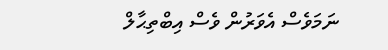ނަމަވެސް އެވަރުން ވެސް އިބްތިޙާލް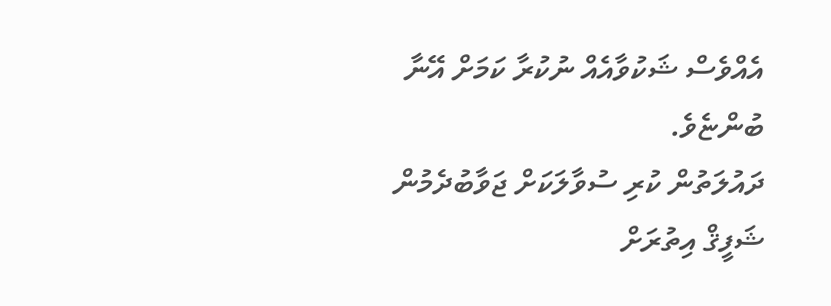އެއްވެސް ޝަކުވާއެއް ނުކުރާ ކަމަށް އޭނާ ބުންޏެވެ.
ދައުލަތުން ކުރި ސުވާލަކަށް ޖަވާބުދެމުން ޝަފީޤް އިތުރަށް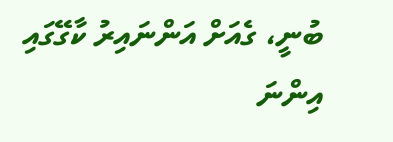ބުނީ، ގެއަށް އަންނައިރު ކާގޭގައި އިންނަ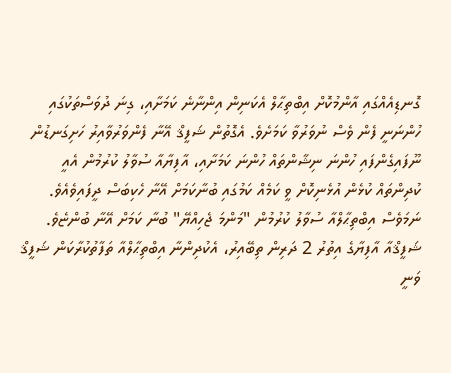ގޮނޑިއެއްގައި އާންމުކޮށް އިބްތިޙާލް އެކަނިން އިންނާނެ ކަމަށާއި، ގިނަ ދުވަސްތަކުގައި ހުންނަނީ ފެން ވެސް ނުވަރުވާ ކަމަށެވެ. އެގޮތުން ޝަފީޤް އޭނާ ފެންވަރުވާއިރު ހަށިގަނޑުން ނޫފައިގެންފައި ހުންނަ ނިޝާންތައް ހުންނަ ކަމަށާއި، އާފިޔާއާ ސުވާލު ކުރުމުން އެއީ ކުދިންތައް ކުޅެން އުޅެނިކޮށް ވީ ކަމެއް ކަމުގައި ބުނާކަމަށް އޭނާ ހެކިބަސް ދީފައިވެއެވެ. ނަމަވެސް އިބްތިޙާލްއާ ސުވާލު ކުރުމުން "މަންމަ ޖެހިއްޔޭ" ބުނާ ކަމަށް އޭނާ ބުންޏެވެ.
ޝަފީޤްއާ އާފިޔާގެ އިތުރު 2 ދަރިން ތިބޭއިރު، އެކުދިންނާ އިބްތިޙާލްއާ ތަފާތުކުރާކަން ޝަފީޤް ވަނީ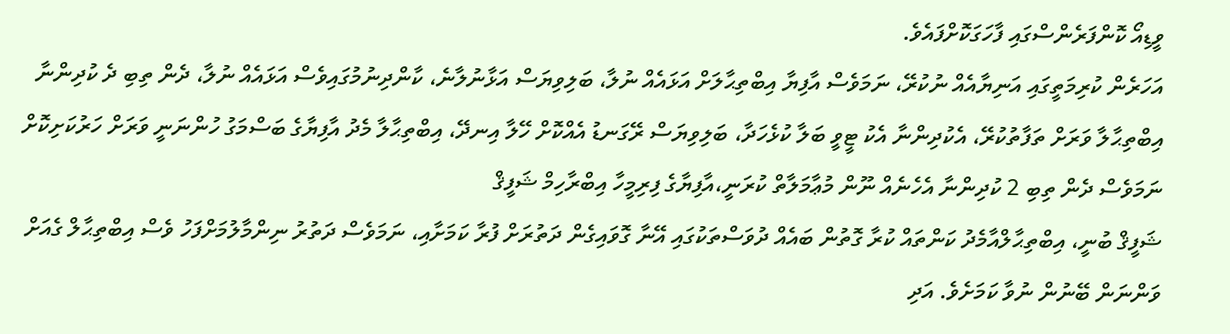ވީޑިއޯ ކޮންފަރެންސްގައި ފާހަގަކޮށްފައެވެ.
އަހަރެން ކުރިމަތީގައި އަނިޔާއެއް ނުކުރޭ، ނަމަވެސް އާފިޔާ އިބްތިޙާލަށް އަޅައެއް ނުލާ، ބަލިވިޔަސް އަޅާނުލާނެ، ކާންދިނުމުގައިވެސް އަޅައެއް ނުލާ، ދެން ތިބި ދެ ކުދިންނާ އިބްތިޙާލާ ވަރަށް ތަފާތުކުރޭ، އެކުދިންނާ އެކު ޓީވީ ބަލާ ކުޅެހަދާ، ބަލިވިޔަސް ރޭގަނޑު އެއްކޮށް ހޭލާ އިނދޭ، އިބްތިޙާލާ މެދު އާފިޔާގެ ބަސްމަގު ހުންނަނީ ވަރަށް ހަރުކަށިކޮށް ނަމަވެސް ދެން ތިބި 2 ކުދިންނާ އެހެނެއް ނޫން މުޢާމަލާތް ކުރަނީ،އާފިޔާގެ ފިރިމީހާ އިބްރާހިމް ޝަފީޤް
ޝަފީޤް ބުނީ، އިބްތިޙާލްއާމެދު ކަންތައް ކުރާ ގޮތުން ބައެއް ދުވަސްތަކުގައި އޭނާ ގޮވައިގެން ދަތުރަށް ފުރާ ކަމަށާއި، ނަމަވެސް ދަތުރު ނިންމާލުމަށްފަހު ވެސް އިބްތިޙާލް ގެއަށް ވަންނަން ބޭނުން ނުވާ ކަމަށެވެ. އަދި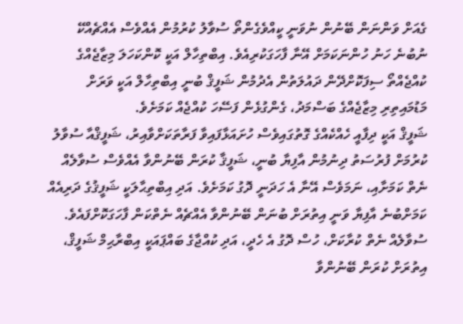ގެއަށް ވަންނަން ބޭނުން ނުވަނީ ކީއްވެގެންތޯ ސުވާލު ކުރުމުން އެއްވެސް އެއްޗެއްކޭ ނުބުނެ ހަނު ހުންނަކަމަށް އޭނާ ފާހަގަކުރިއެވެ. އިބްތިހާލް އަކީ ކޮންކަހަލަ މިޒާޖެއްގެ ކުއްޖެއްތޯ ސިފަކޮށްދޭން ދައުލަތުން އެދުމުން ޝަފީޤް ބުނީ އިބްތިހާލް އަކީ ވަރަށް މަޑުމައިތިރި މިޒާޖެއްގެ ބަސްމަދު، ގެންގުޅެން ފަސޭހަ ކުއްޖެއް ކަމަށެވެ.
ޝަފީޤް އަކީ ދިފާއީ ހެއްކެއްގެ ގޮތުގައިވެސް ހުށައަޅާފައިވާ ފަރާތަކަށްވާއިރު، ޝަފީޤްއާ ސުވާލު ކުރުމަށް ފުރުސަތު ދިނުމުން އާފިޔާ ބުނީ، ޝަފީޤާ ކުރަން ބޭނުންވާ އެއްވެސް ސުވާލެއް ނެތް ކަމަށާއި، ނަމަވެސް އޭނާ އެ ހަދަނީ ދޮގު ކަމަށެވެ. އަދި އިބްތިޙާލަކީ ޝަފީޤުގެ ދަރިއެއް ކަމަށްބުނެ އާފިޔާ ވަނީ އިތުރަށް ބުނަން ބޭނުންވާ އެއްޗެއް ނެތްކަން ފާހަގަކޮށްފައެވެ.
ސުވާލެއް ނެތް ކުރާކަށް، ހުސް ދޮގު އެ ހެދީ، އަދި ކުއްޖާގެ ބައްޕައަކީ އިބްރާޙިމް ޝަފީޤް، އިތުރަށް ކުރަން ބޭނުންވާ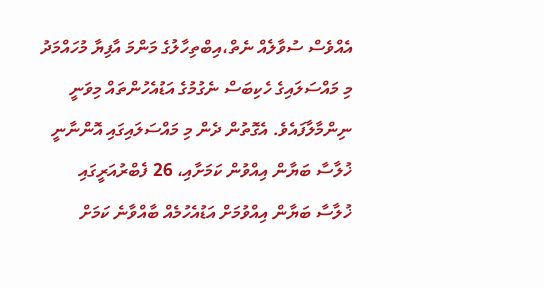އެއްވެސް ސުވާލެއް ނެތް،އިބްތިހާލުގެ މަންމަ އާފިޔާ މުހައްމަދު
މި މައްސަލައިގެ ހެކިބަސް ނެގުމުގެ އަޑުއެހުންތައް މިވަނީ ނިންމާލާފައެވެ. އެގޮތުން ދެން މި މައްސަލައިގައި އޮންނާނީ ޚުލާސާ ބަޔާން އިއްވުން ކަމަށާއި، 26 ފެބްރުއަރީގައި ޚުލާސާ ބަޔާން އިއްވުމަށް އަޑުއެހުމެއް ބާއްވާނެ ކަމަށް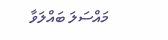މައްސަލަ ބައްލަވާ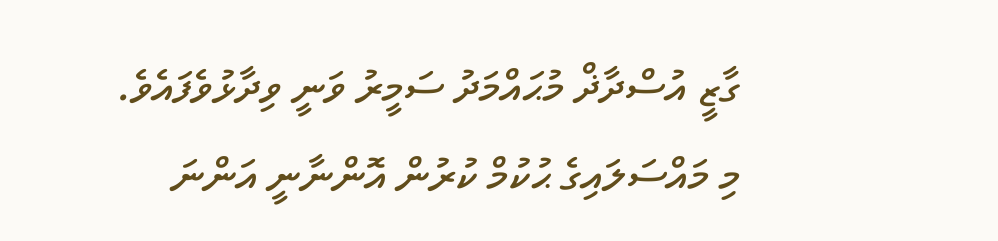ގާޒީ އުސްދާޛް މުޙައްމަދު ސަމީރު ވަނީ ވިދާޅުވެފައެވެ.
މި މައްސަލައިގެ ޙުކުމް ކުރުން އޮންނާނީ އަންނަ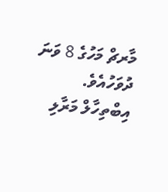މާރޗް މަހުގެ 8 ވަނަ ދުވަހުއެވެ.
އިބްތިހާލް މަރާލި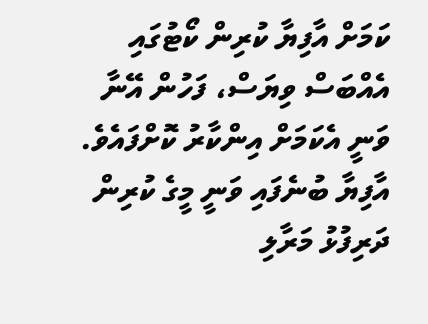ކަމަށް އާފިޔާ ކުރިން ކޯޓުގައި އެއްބަސް ވިޔަސް، ފަހުން އޭނާ ވަނީ އެކަމަށް އިންކާރު ކޮށްފައެވެ. އާފިޔާ ބުނެފައި ވަނީ މީގެ ކުރިން ދަރިފުޅު މަރާލި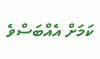ކަމަށް އެއްބަސްވެ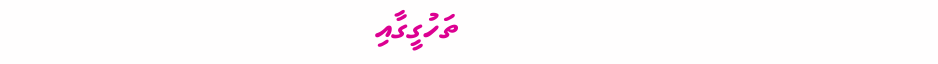ތަހުގީގާއި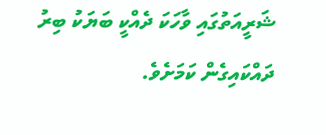ޝަރީއަތުގައި ވާހަކަ ދެއްކީ ބަޔަކު ބިރު ދައްކައިގެން ކަމަށެވެ.